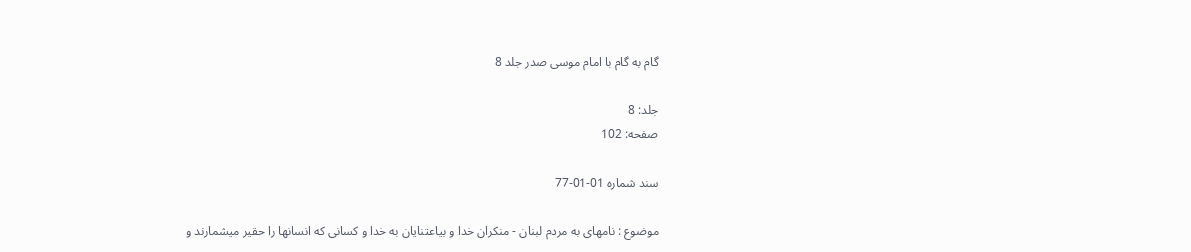گام به گام با امام موسی صدر جلد 8

جلد: 8
صفحه: 102

سند شماره 01-01-77

موضوع : نامهای به مردم لبنان - منکران خدا و بیاعتنایان به خدا و کسانی که انسانها را حقیر میشمارند و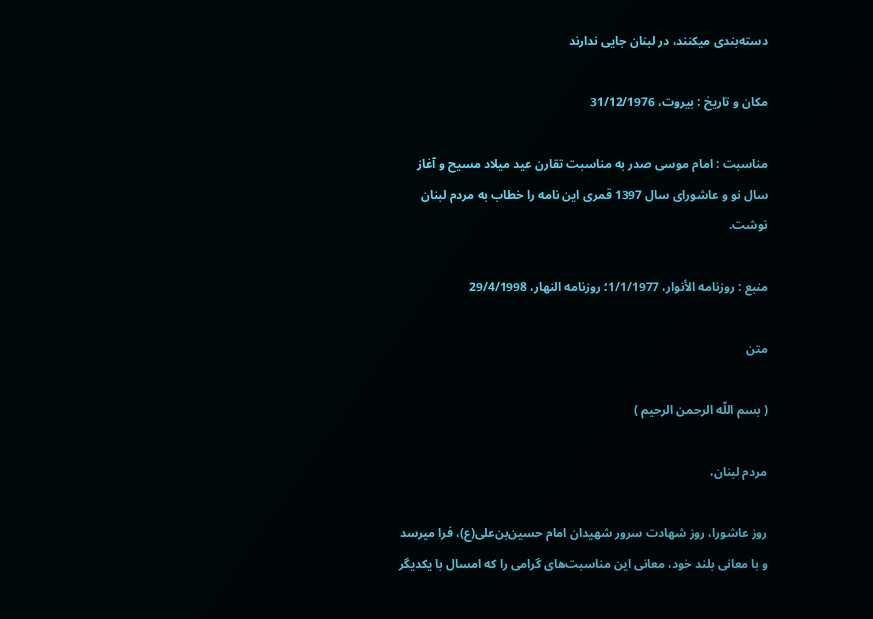دسته‌بندی میکنند، در لبنان جایی ندارند

مکان و تاریخ : بیروت، 31/12/1976

مناسبت : امام موسی صدر به مناسبت تقارن عید میلاد مسیح و آغاز سال نو و عاشورای سال 1397 قمری این نامه را خطاب به مردم لبنان نوشت.

منبع : روزنامه الأنوار، 1/1/1977؛ روزنامه النهار، 29/4/1998

متن

( بسم اللّه الرحمن الرحیم )

مردم لبنان،

روز عاشورا، روز شهادت سرور شهیدان امام حسین‌بن‌علی(ع)، فرا میرسد و با معانی بلند خود، معانی این مناسبت‌های گرامی را که امسال با یکدیگر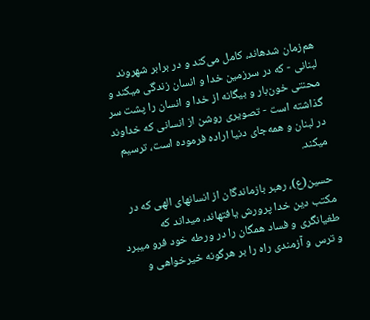هم‌زمان شدهاند، کامل می‌کند و در برابر شهروند لبنانی - که در سرزمین خدا و انسان زندگی میکند و محنتی خون‌بار و بیگانه از خدا و انسان را پشت سر گذاشته است - تصویری روشن از انسانی که خداوند در لبنان و همه‌جای دنیا اراده فرموده است، ترسیم میکند.

حسین(ع)، رهبر بازماندگان از انسانهای الهی که در مکتب دین خدا پرورش یافتهاند، میداند که طغیانگری و فساد همگان را در ورطه خود فرو میبرد و ترس و آزمندی راه را بر هر‌گونه خیرخواهی و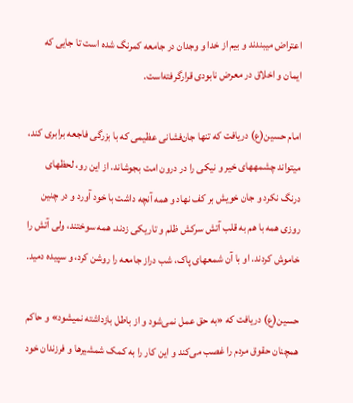اعتراض میبندند و بیم از خدا و وجدان در جامعه کمرنگ شده است تا جایی که ایمان و اخلاق در معرض نابودی قرار‌گرفته‌است.

امام حسین(ع) دریافت که تنها جان‌فشانی عظیمی که با بزرگی فاجعه برابری کند، میتواند چشمههای خیر و نیکی را در درون امت بجوشاند. از این رو، لحظهای درنگ نکرد و جان خویش بر کف نهاد و همه آنچه داشت با خود آورد و در چنین روزی همه با هم به قلب آتش سرکش ظلم و تاریکی زدند. همه سوختند، ولی آتش را خاموش کردند. او با آن شمعهای پاک، شب دراز جامعه را روشن کرد، و سپیده دمید.

حسین(ع) دریافت که «به حق عمل نمی‌شود و از باطل بازداشته نمیشود» و حاکم همچنان حقوق مردم را غصب می‌کند و این کار را به کمک شمشیرها و فرزندان خود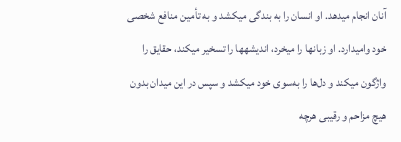آنان انجام میدهد. او انسان را به بندگی میکشد و به تأمین منافع شخصی خود وامیدارد. او زبانها را میخرد، اندیشهها را تسخیر میکند، حقایق را واژگون میکند و دل‌ها را به‌سوی خود میکشد و سپس در این میدان بدون هیچ مزاحم و رقیبی هر‌چه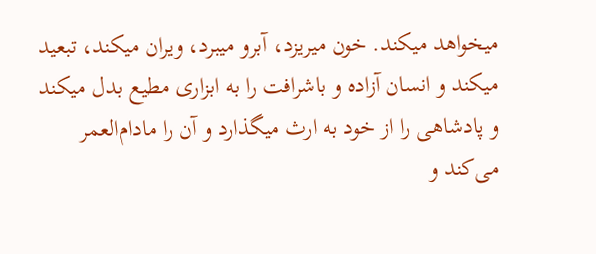میخواهد میکند. خون میریزد، آبرو میبرد، ویران میکند، تبعید میکند و انسان آزاده و باشرافت را به ابزاری مطیع بدل میکند و پادشاهی را از خود به ارث میگذارد و آن را مادام‌العمر می‌کند و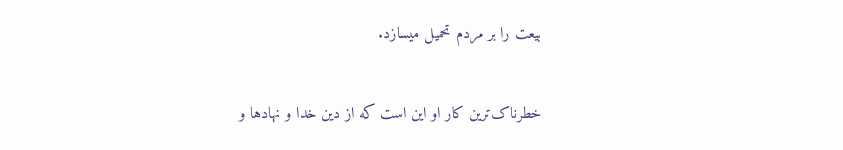بیعت را بر مردم تحمیل میسازد.

خطرناک‌ترین کار او این است که از دین خدا و نهادها و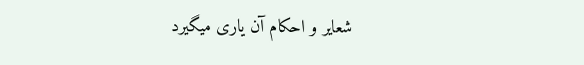شعایر و احکام آن یاری میگیرد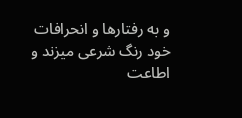و به رفتارها و انحرافات خود رنگ شرعی میزند و اطاعت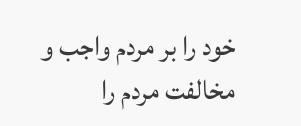خود را بر مردم واجب و مخالفت مردم را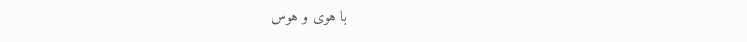با هوی و هوس